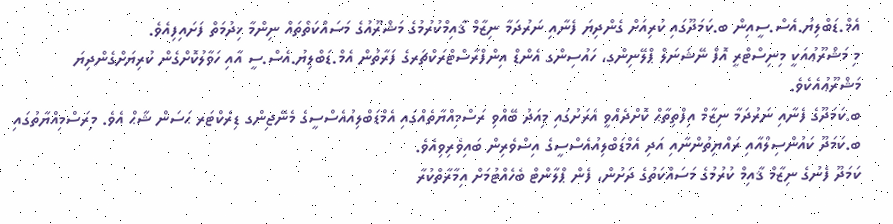އެމް.ޑަބްލިޔު.އެސް.ސީއިން ބ.ކަމަދޫގައި ކުރިއަށް ގެންދިޔަ ފެނާއި ނަރުދަމާ ނިޒާމް ޤާއިމްކުރުމުގެ މަޝްރޫއުގެ މަސައްކަތްތައް ނިންމާ ޚިދުމަތް ފަށައިފިއެވެ.
މި މަޝްރޫޢުއަކީ މިނިސްޓްރީ އޮފް ނޭޝަނަލް ޕްލޭނިންގ، ހައުސިންގ އެންޑް އިންފްރާސްޓްރަކްޗަރގެ ފަރާތުން އެމް.ޑަބްލިޔު.އެސް.ސީ އާއި ހަވާލުކޮށްގެން ކުރިޔަށްގެންދިޔަ މަޝްރޫޢުއެކެވެ.
ބ.ކަމަދޫގެ ފެނާއި ނަރުދަމާ ނިޒާމް އިފްތިތާޙް ކޮށްދެއްވީ އެރަށުގައި މިއަދު ބޭއްވި ރަސްމިއްޔާތެއްގައި އެމްޑަބްލިއުއެސްސީގެ މެނޭޖިންގ ޑިރެކްޓަރ ޙަސަން ޝާޙް އެވެ. މިރަސްމިއްޔާތުގައި ބ.ކަމަދޫ ކައުންސިލްއާއި ރައްޔިތުންނާއި އަދި އެމްޑަބްލިއުއެސްސީގެ އިސްވެރިން ބައިވެރިވިއެވެ.
ކަމަދޫ ފެނުގެ ނިޒާމް ޤާއިމް ކުރުމުގެ މަސައްކަތުގެ ދަށުން، ފެން ޕްލާންޓް ބެހެއްޓުމަށް އިމާރާތްކުރާ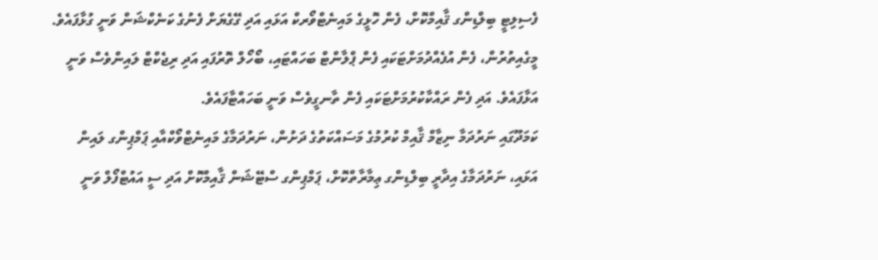ފެސިލިޓީ ބިލްޑިންގ ޤާއިމްކޮށް، ފެން ހޮޅީގެ މައިނެޓްވޯރކް އަޅައި އަދި ގޭގެޔަށް ފެނުގެ ކަނެކްޝަން ވަނީ ގުޅާފައެވެ. މީގެއިތުރުން، ފެން އުފެއްދުމަށްޓަކައި ފެން ޕްލާންޓް ބަހައްޓައި، ބޯހޯލް ތޮރުފައި އަދި ރިޖެކްޓް ލައިންވެސް ވަނީ އަޅާފައެވެ. އަދި ފެން ރައްކާކުރުމަށްޓަކައި ފެން ތާނގީވެސް ވަނީ ބަހައްޓާފައެވެ.
ކަމަދޫގައި ނަރުދަމާ ނިޒާމް ޤާއިމް ކުރުމުގެ މަސައްކަތުގެ ދަށުން، ނަރުދަމާގެ މައިނެޓްވޯކްއާއި ޕަމްޕިންގ ލައިން އަޅައި، ނަރުދަމާގެ އިދާރީ ބިލްޑިންގ ޢިމާރާތްކޮށް، ޕަމްޕިންގ ސްޓޭޝަން ޤާއިމްކޮށް އަދި ސީ އައުޓްފޯލް ވަނީ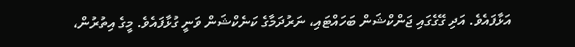އަޅާފައެވެ. އަދި ގޭގެގައި ޖަންކްޝަން ބަހައްޓައި، ނަރުދަމާގެ ކަނެކްޝަން ވަނީ ގުޅާފައެވެ. މީގެ އިތުރުން،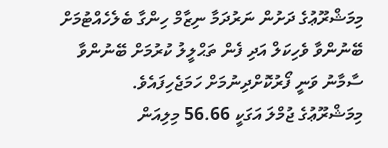މިމަޝްރޫޢުގެ ދަށުން ނަރުދަމާ ނިޒާމް ހިންގާ ބެލެހެއްޓުމަށް ބޭނުންވާ ވެހިކަލް އަދި ފެން ތަޙްލީލު ކުރުމަށް ބޭނުންވާ ސާމާނު ވަނީ ފޯރުކޮށްދިނުމަށް ހަމަޖެހިފައެވެ.
މިމަޝްރޫޢުގެ ޖުމްލަ އަގަކީ 56.66 މިލިއަން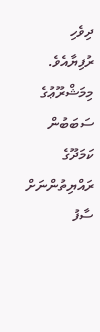ދިވެހި ރުފިޔާއެވެ. މިމަޝްރޫޢުގެ ސަބަބުން ކަމަދޫގެ ރައްޔިތުންނަށް ސާފު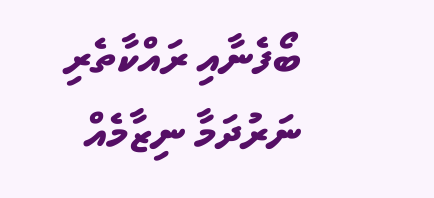ބޯފެނާއި ރައްކާތެރި ނަރުދަމާ ނިޒާމެއް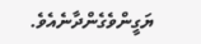ޔަގީންވެގެންދާނެއެވެ.